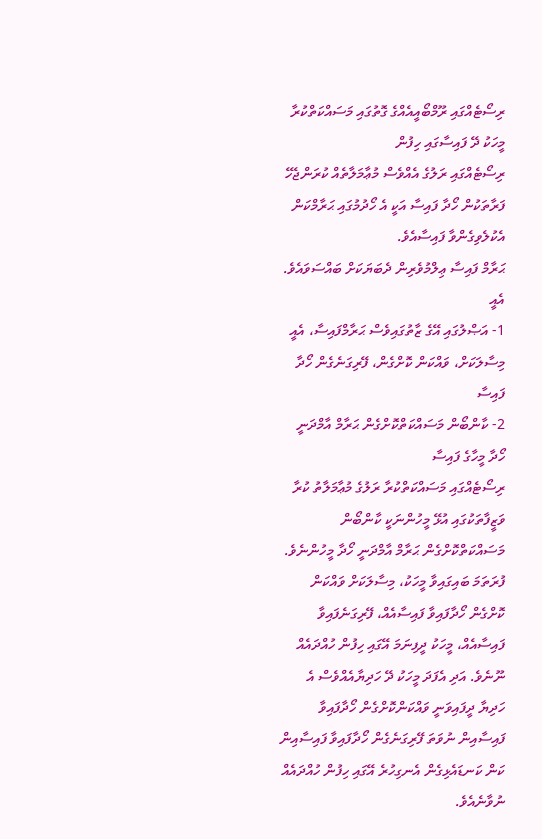ރިސޯޓެއްގައި ރޫމްބޯއީއެއްގެ ގޮތުގައި މަސައްކަތްކުރާ މީހަކު ދޭ ފައިސާގައި ހިފުން
ރިސޯޓެއްގައި ރަލުގެ އެއްވެސް މުޢާމަލާތެއް ކުރަންޖެހޭ ފަރާތަކުން ހޯދާ ފައިސާ އަކީ އެ ހޯދުމުގައި ޙަރާމްކަން އެކުލެވިގެންވާ ފައިސާއެވެ.
ޙަރާމް ފައިސާ ޢިލްމުވެރިން ދެބަޔަކަށް ބައްސަވައެވެ. އެއީ
1- އަޞްލުގައި އޭގެ ޒާތުގައިވެސް ޙަރާމްފައިސާ، އެއީ މިސާލަކަށް، ވައްކަން ކޮށްގެން، ފޭރިގަނެގެން ހޯދާ ފައިސާ
2- ކާންބޯން މަސައްކަތްކޮށްގެން ޙަރާމް އާމްދަނީ ހޯދާ މީހާގެ ފައިސާ
ރިސޯޓެއްގައި މަސައްކަތްކުރާ ރަލުގެ މުޢާމަލާތު ކުރާ ވަޒީފާތަކުގައި އުޅޭ މީހުންނަކީ ކާންބޯން މަސައްކަތްކޮށްގެން ޙަރާމް އާމްދަނީ ހޯދާ މީހުންނެވެ.
ފުރަތަމަ ބައިގައިވާ މީހަކު، މިސާލަކަށް ވައްކަން ކޮށްގެން ހޯދާފައިވާ ފައިސާއެއް، ފޭރިގަނެފައިވާ ފައިސާއެއް، މީހަކު ދީފިނަމަ އޭގައި ހިފުން ހުއްދައެއް ނޫނެވެ. އަދި އެފަދަ މީހަކު ދޭ ހަދިޔާއެއްވެސް އެ ހަދިޔާ ދީފައިވަނީ ވައްކަންކޮށްގެން ހޯދާފައިވާ ފައިސާއިން ނުވަތަ ފޭރިގަނެގެން ހޯދާފައިވާ ފައިސާއިން ކަން ކަނޑައެޅިގެން އެނގިހުރެ އޭގައި ހިފުން ހުއްދައެއް ނުވާނެއެވެ.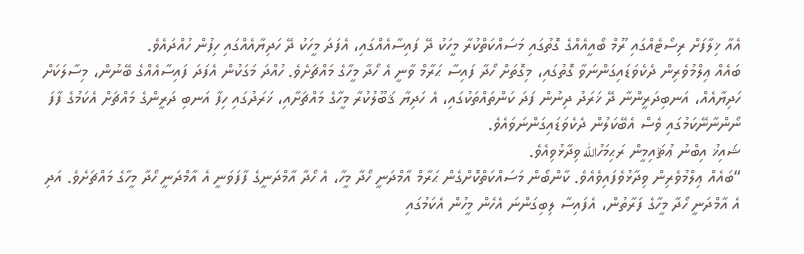އެއާ ޚިލާފަށް ރިސޯޓެއްގައި ރޫމް ބޯއީއެއްގެ ގޮތުގައި މަސައްކަތްކުރާ މީހަކު ދޭ ފައިސާއެއްގައި، އެފަދަ މީހަކު ދޭ ހަދިޔާއެއްގައި ހިފުން ހުއްދައެވެ.
ބައެއް ޢިލްމުވެރިން ދެކެވަޑައިގަންނަވާ ގޮތުގައި، މިގޮތަށް ހޯދާ ފައިސާ ޙަރާމް ވާނީ އެ ހޯދާ މީހާގެ މައްޗަށެވެ. ހުއްދަ މަގަކުން އެފަދަ ފައިސާއެއްގެ ބޭނުން، މިސާލަކަށް ހަދިޔާއެއް، އަނބިދަރީންނާ ދޭ ޚަރަދު ދިނުން ފަދަ ކަންތައްތަކުގައި، އެ ހަދިޔާ ޤަބޫލުކުރާ މީހާގެ މައްޗަށާއި، ޚަރަދުގައި ހިފާ އަނބި ދަރީންގެ މައްޗަށް އެކަމުގެ ފާފަ ނޯންނާނޭކަމުގައި ވެސް އެބޭކަލުން ދެކެވަޑައިގަންނަވައެވެ.
ޝައިޚު އިބްނު ޢުޘައިމީން ރަޙިމަހުالله ވިދާޅުވިއެވެ.
“ބައެއް ޢިލްމުވެރިން ވިދާޅުވެފައިވެއެވެ. ކާންބޯން މަސައްކަތްކޮށްގެން ޙަރާމް އާމްދަނީ ހޯދާ މީހާ، އެ ހޯދާ އާމްދަނީގެ ފާފަވަނީ އެ އާމްދަނީ ހޯދާ މީހާގެ މައްޗަށެވެ. އަދި އެ އާމްދަނީ ހޯދާ މީހާގެ ފަރާތުން، އެފައިސާ ލިބިގަންނަ އެހެން މީހުން އެކަމުގައި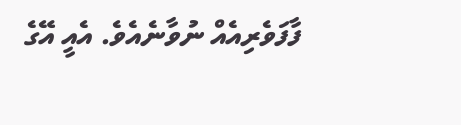ފާފަވެރިއެއް ނުވާނެއެވެ. އެއީ އޭގެ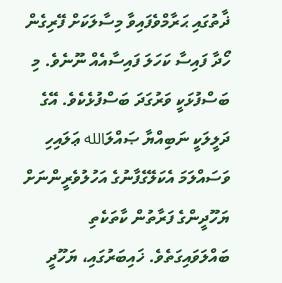ޛާތުގައި ޙަރާމްވެފައިވާ މިސާލަކަށް ފޭރިގެން ހޯދާ ފައިސާ ކަހަލަ ފައިސާއެއް ނޫނެވެ. މި ބަސްފުޅަކީ ވަރުގަދަ ބަސްފުޅެކެވެ. އޭގެ ދަލީލަކީ ނަބިއްޔާ ޞައްލަالله ޢަލައިހި ވަސައްލަމަ އެކަލޭގެފާނުގެ އަހުލުވެރީންނަށް ޔަހޫދީންގެ ފަރާތުން ކާތަކެތި ބައްލަވައިގަތެވެ. ޚައިބަރުގައި، ޔަހޫދީ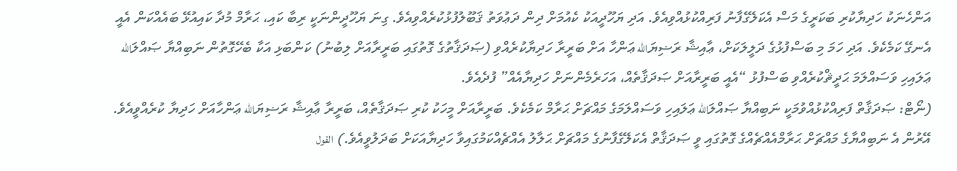އަންހެނަކު ހަދިޔާކުރި ބަކަރީގެ މަސް އެކަލޭގެފާނު ފަރިއްކުޅުއްވިއެވެ. އަދި ޔަހޫދީއަކު ކެއުމަށް ދިން ދަޢުވަތު ޤަބޫލުފުޅުކުރެއްވިއެވެ. ގިނަ ޔަހޫދީންނަކީ ރިބާ ކައި، ޙަރާމް މުދާ ކައިއުޅޭ ބައެއްކަން އެއީ އެނގޭ ކަމެކެވެ. އަދި ހަމަ މި ބަސްފުޅުގެ ދަލީލަކަށް، ޢާއިޝާ ރަޟިޔަالله ޢަންހާ އަށް ބަރީރާ ހަދިޔާކުރެއްވި (ޞަދަޤާތުގެ ގޮތުގައި ބަރީރާއަށް ލިބުނު) ކަންބަޅި އަކާ ބެހޭގޮތުން ނަބިއްޔާ ޞައްލަالله ޢަލައިހި ވަސައްލަމަ ޙަދީޘްކުރެއްވި ބަސްފުޅު “އެއީ ބަރީރާއަށް ޞަދަޤާތެއް، އަހަރެމެންނަށް ހަދިޔާއެއް” ފުދެއެވެ.
(ނޯޓް: ޞަދަޤާތް ފަރިއްކުޅުއްވުމަކީ ނަބިއްޔާ ޞައްލަالله ޢަލައިހި ވަސައްލަމަގެ މައްޗަށް ޙަރާމް ކަމެކެވެ. ބަރީރާއަށް މީހަކު ކުރި ޞަދަޤާތެއް، ބަރީރާ ޢާއިޝާ ރަޟިޔަالله ޢަންހާއަށް ހަދިޔާ ކުރެއްވީއެވެ. އޭރުން އެ ނަބިއްޔާގެ މައްޗަށް ޙަރާމްއެއްޗެއްގެ ގޮތުގައި ވީ ޞަދަޤާތް އެކަލޭގެފާނުގެ މައްޗަށް ޙަލާލު އެއްޗެއްކަމުގައިވާ ހަދިޔާއަކަށް ބަދަލުވީއެވެ.) القول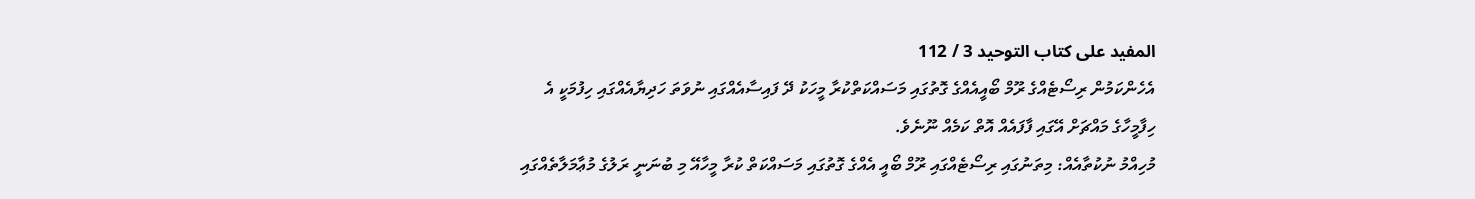المفيد على كتاب التوحيد 3 / 112
އެހެންކަމުން ރިސޯޓެއްގެ ރޫމް ބޯއީއެއްގެ ގޮތުގައި މަސައްކަތްކުރާ މީހަކު ދޭ ފައިސާއެއްގައި ނުވަތަ ހަދިޔާއެއްގައި ހިފުމަކީ އެ ހިފާމީހާގެ މައްޗަށް އޭގައި ފާފައެއް އޮތް ކަމެއް ނޫނެވެ.
މުހިއްމު ނުކުތާއެއް: މިތަނުގައި ރިސޯޓެއްގައި ރޫމް ބޯއީ އެއްގެ ގޮތުގައި މަސައްކަތް ކުރާ މީހާއޭ މި ބުނަނީ ރަލުގެ މުޢާމަލާތެއްގައި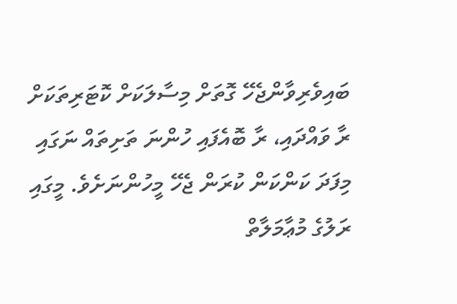ބައިވެރިވާންޖެހޭ ގޮތަށް މިސާލަކަށް ކޮޓަރިތަކަށް ރާ ވައްދައި، ރާ ބޮއެފައި ހުންނަ ތަށިތައް ނަގައި މިފަދަ ކަންކަން ކުރަން ޖެހޭ މީހުންނަށެވެ. މީގައި ރަލުގެ މުޢާމަލާތް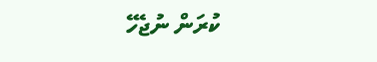ކުރަން ނުޖެހޭ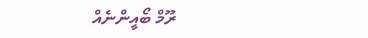ރޫމް ބޯއީންނެއް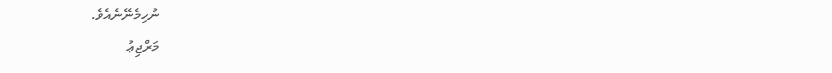ނުހިމެނޭނެއެވެ.
މަރްޖިޢު